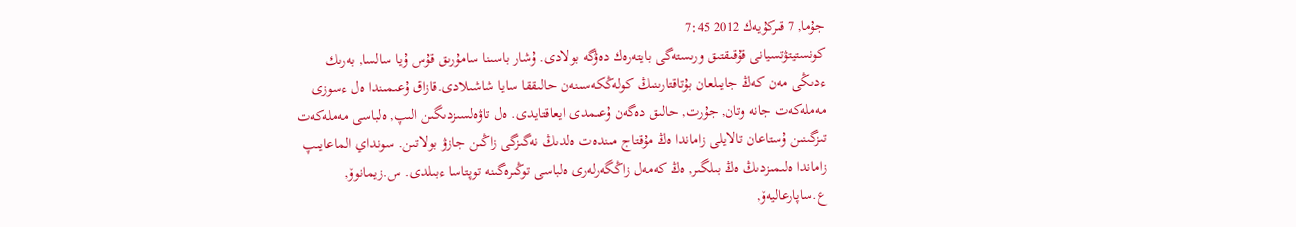جۇما, 7 قىركۇيەك 2012 7:45
كونستيتۋتسيانى قۇقىقتىق ورىستەگى بايتەرەك دەۋگە بولادى. ۇشار باسىنا سامۇرىق قۇس ۇيا سالسا, بەرىك ءدىڭى مەن كەڭ جايىلعان بۇتاقتارىنىڭ كولەڭكەسىنەن حالىققا سايا شاشىلادى.قازاق ۇعىمىندا ەل ءسوزى مەملەكەت جانە وتان, جۇرت, حالىق دەگەن ۇعىمدى ايعاقتايدى. ەل تاۋەلسىزدىگىن الىپ, ەلباسى مەملەكەت تىزگىنىن ۇستاعان تالايلى زاماندا ەڭ مۇقتاج مىندەت ەلدىڭ نەگىزگى زاڭىن جازۋ بولاتىن. سونداي الماعايىپ زاماندا ەلىمىزدىڭ ەڭ بىلگىر, ەڭ كەمەل زاڭگەرلەرى ەلباسى توڭىرەگىنە توپتاسا ءبىلدى. س.زيمانوۆ, ع.ساپارعاليەۆ,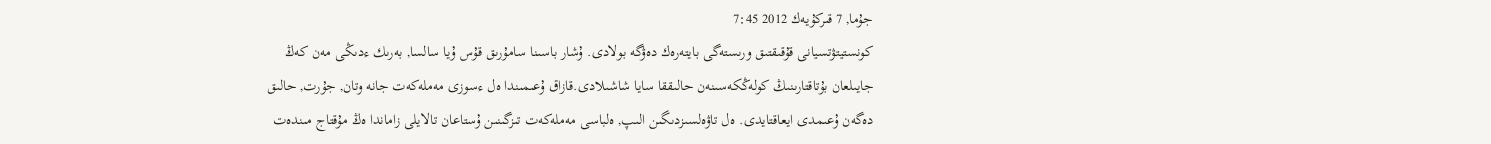جۇما, 7 قىركۇيەك 2012 7:45
كونستيتۋتسيانى قۇقىقتىق ورىستەگى بايتەرەك دەۋگە بولادى. ۇشار باسىنا سامۇرىق قۇس ۇيا سالسا, بەرىك ءدىڭى مەن كەڭ جايىلعان بۇتاقتارىنىڭ كولەڭكەسىنەن حالىققا سايا شاشىلادى.قازاق ۇعىمىندا ەل ءسوزى مەملەكەت جانە وتان, جۇرت, حالىق دەگەن ۇعىمدى ايعاقتايدى. ەل تاۋەلسىزدىگىن الىپ, ەلباسى مەملەكەت تىزگىنىن ۇستاعان تالايلى زاماندا ەڭ مۇقتاج مىندەت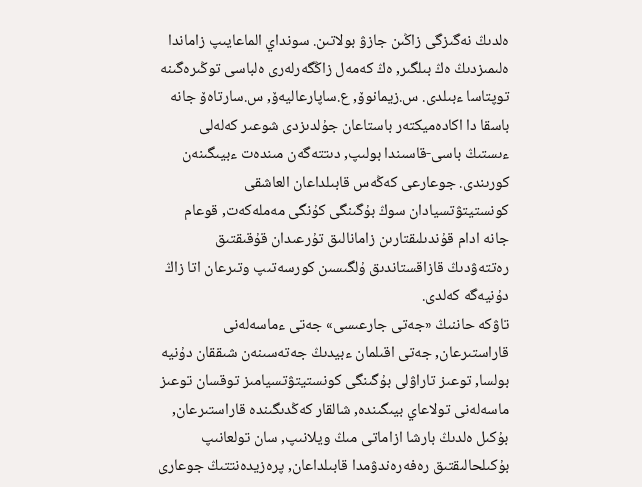ەلدىڭ نەگىزگى زاڭىن جازۋ بولاتىن. سونداي الماعايىپ زاماندا ەلىمىزدىڭ ەڭ بىلگىر, ەڭ كەمەل زاڭگەرلەرى ەلباسى توڭىرەگىنە توپتاسا ءبىلدى. س.زيمانوۆ, ع.ساپارعاليەۆ, س.سارتاەۆ جانە باسقا دا اكادەميكتەر باستاعان جۇلدىزدى شوعىر كەلەلى ءىستىڭ باسى-قاسىندا بولىپ, دىتتەگەن مىندەت ءبيىگىنەن كورىندى. جوعارعى كەڭەس قابىلداعان العاشقى كونستيتۋتسيادان سوڭ بۇگىنگى كۇنگى مەملەكەت, قوعام جانە ادام قۇندىلىقتارىن زامانالىق تۇرعىدان قۇقىقتىق رەتتەۋدىڭ قازاقستاندىق ۇلگىسىن كورسەتىپ وتىرعان اتا زاڭ دۇنيەگە كەلدى.
تاۋكە حاننىڭ «جەتى جارعىسى» جەتى ءماسەلەنى قاراستىرعان, جەتى اقىلمان ءبيدىڭ جەتەسىنەن شىققان دۇنيە بولسا, توعىز تاراۋلى بۇگىنگى كونستيتۋتسيامىز توقسان توعىز ماسەلەنى تولاعاي بيىگىندە, شالقار كەڭدىگىندە قاراستىرعان, بۇكىل ەلدىڭ بارشا ازاماتى مىڭ ويلانىپ, سان تولعانىپ بۇكىلحالىقتىق رەفەرەندۋمدا قابىلداعان, پرەزيدەنتتىڭ جوعارى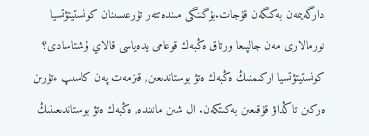دارگەيىمەن بەكىگەن قۇجات.بۇگىنگى مىندەتتەر تۇرعىسىنان كونستيتۋتسيا نورمالارى مەن جالپىعا ورتاق ەڭبەك قوعامى يدەياسى قالاي ۇشتاسادى؟ كونستيتۋتسيا اركىمنىڭ ەڭبەك ەتۋ بوستاندىعىن, قىزمەت پەن كاسىپ ءتۇرىن ەركىن تاڭداۋ قۇقىعىن بەكىتكەن. ال شىن مانىندە, ەڭبەك ەتۋ بوستاندىعىنىڭ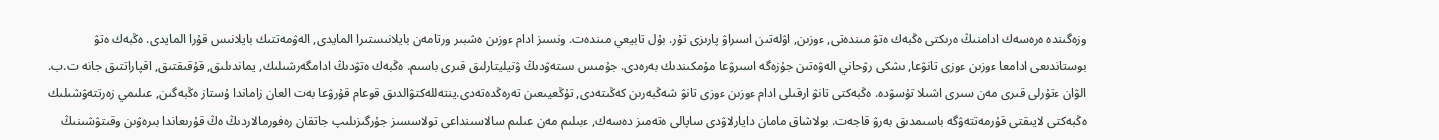وزەگىندە ەرەسەك ادامنىڭ ەرىكتى ەڭبەك ەتۋ مىندەتى, ءوزىن, اۋلەتىن اسىراۋ پارىزى تۇر. بۇل تابيعي مىندەت. ونسىز ادام ءوزىن ەشبىر ورتامەن بايلانىستىرا المايدى, الەۋمەتتىك بايلانىس قۇرا المايدى. ەڭبەك ەتۋ بوستاندىعى ادامعا ءوزىن ءوزى تانۋعا, ىشكى رۋحاني الەۋەتىن جۇزەگە اسىرۋعا مۇمكىندىك بەرەدى. جۇمىس ىستەۋدىڭ ۋتيليتارلىق قىرى باسىم. ەڭبەك ەتۋدىڭ ادامگەرشىلىك, يماندىلىق, قۇقىقتىق, اقپاراتتىق جانە ت.ب. الۋان ءتۇرلى قىرى مەن سىرى اشىلا تۇسۋدە. ەڭبەكتى تانۋ ارقىلى ادام ءوزىن ءوزى تانۋ شەڭبەرىن كەڭىتەدى, تۇڭعيىعىن تەرەڭدەتەدى.ينتەللەكتۋالدىق قوعام قۇرۋعا بەت العان زاماندا ۇستاز ەڭبەگىن, عىلىمي زەرتتەۋشىلىك ەڭبەكتى لايىقتى قۇرمەتتەۋگە باسىمدىق بەرۋ قاجەت. بولاشاق مامان دايارلاۋدى ساپالى ەتەمىز دەسەك, ءبىلىم مەن عىلىم سالاسىنداعى تولاسسىز جۇرگىزىلىپ جاتقان رەفورمالاردىڭ ەڭ قۇرىعاندا بىرەۋىن وقىتۋشىنىڭ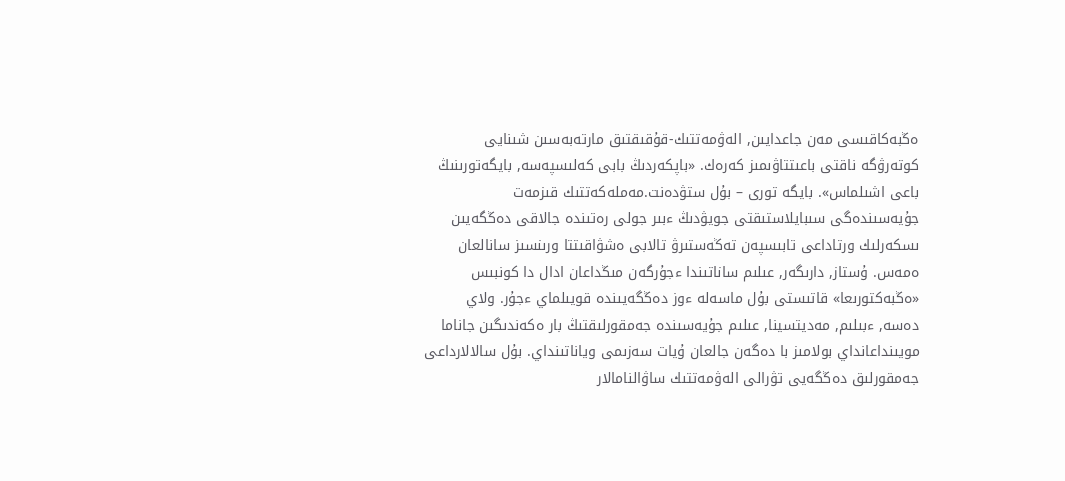ەڭبەكاقىسى مەن جاعدايىن, الەۋمەتتىك-قۇقىقتىق مارتەبەسىن شىنايى كوتەرۋگە ناقتى باعىتتاۋىمىز كەرەك. «باپكەردىڭ بابى كەلىسپەسە, بايگەتورىنىڭ باعى اشىلماس». بايگە تورى – بۇل ستۋدەنت.مەملەكەتتىك قىزمەت جۇيەسىندەگى سىبايلاستىقتى جويۋدىڭ ءبىر جولى رەتىندە جالاقى دەڭگەيىن ىسكەرلىك ورتاداعى تابىسپەن تەڭەستىرۋ تالابى ەشۋاقىتتا ورىنسىز سانالعان ەمەس. ۇستاز, دارىگەر, عىلىم ساناتىندا ءجۇرگەن مىڭداعان ادال دا كونبىس «ەڭبەكتورىعا» قاتىستى بۇل ماسەلە ءوز دەڭگەيىندە قويىلماي ءجۇر. ولاي دەسە, ءبىلىم, مەديتسينا, عىلىم جۇيەسىندە جەمقورلىقتىڭ بار ەكەندىگىن جاناما مويىنداعانداي بولامىز با دەگەن جالعان ۇيات سەزىمى وياناتىنداي. بۇل سالالارداعى جەمقورلىق دەڭگەيى تۋرالى الەۋمەتتىك ساۋالنامالار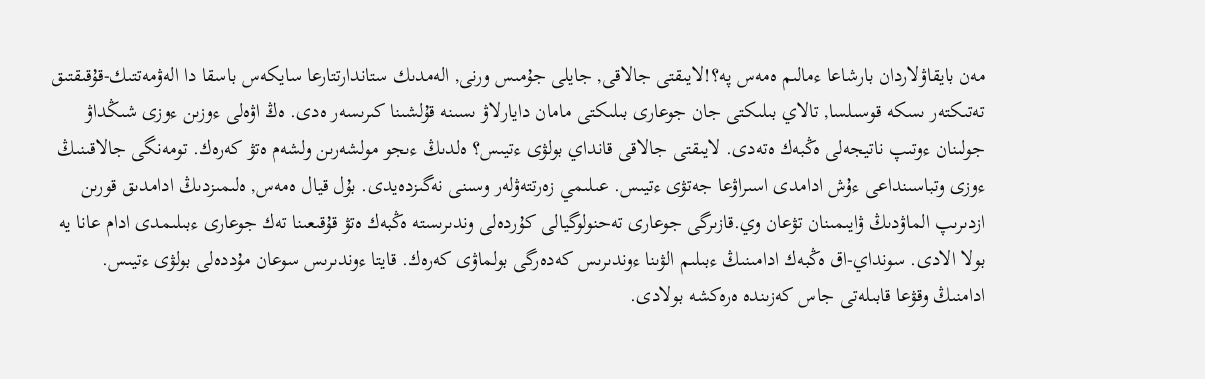مەن بايقاۋلاردان بارشاعا ءمالىم ەمەس پە؟!لايىقتى جالاقى, جايلى جۇمىس ورنى, الەمدىك ستاندارتتارعا سايكەس باسقا دا الەۋمەتتىك-قۇقىقتىق تەتىكتەر ىسكە قوسىلسا, تالاي بىلىكتى جان جوعارى بىلىكتى مامان دايارلاۋ ىسىنە قۇلشىنا كىرىسەر ەدى. ەڭ اۋەلى ءوزىن ءوزى شىڭداۋ جولىنان ءوتىپ ناتيجەلى ەڭبەك ەتەدى. لايىقتى جالاقى قانداي بولۋى ءتيىس؟ ەلدىڭ ءىجو مولشەرىن ولشەم ەتۋ كەرەك. تومەنگى جالاقىنىڭ ءوزى وتباسىنداعى ءۇش ادامدى اسىراۋعا جەتۋى ءتيىس. عىلىمي زەرتتەۋلەر وسىنى نەگىزدەيدى. بۇل قيال ەمەس, ەلىمىزدىڭ ادامدىق قورىن ازدىرىپ الماۋدىڭ ۋايىمىنان تۋعان وي.قازىرگى جوعارى تەحنولوگيالى كۇردەلى وندىرىستە ەڭبەك ەتۋ قۇقىعىنا تەك جوعارى ءبىلىمدى ادام عانا يە بولا الادى. سونداي-اق ەڭبەك ادامىنىڭ ءبىلىم الۋىنا ءوندىرىس كەدەرگى بولماۋى كەرەك. قايتا ءوندىرىس سوعان مۇددەلى بولۋى ءتيىس. ادامنىڭ وقۋعا قابىلەتى جاس كەزىندە ەرەكشە بولادى.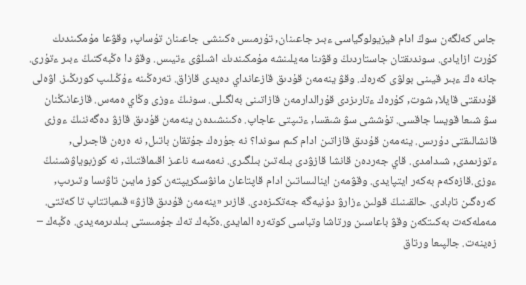جاس كەلگەن سوڭ ادام فيزيولوگياسى ءبىر جاعىنان, تۇرمىس ەكىنشى جاعىنان تۇساپ, وقۋعا مۇمكىندىك كۇرت ازايادى. سوندىقتان جاستاردىڭ وقۋىنا مەيلىنشە مۇمكىندىك اشىلۋى ءتيىس. وقۋ دا ەڭبەكتىڭ ءبىر ءتۇرى. جانە ەڭ ءبىر قيىنى بولۋى كەرەك. وقۋ ينەمەن قۇدىق قازعانداي دەيدى قازاق. تەرەڭىنە ءۇڭىلىپ كورىڭىز. اۋەلى قۇدىقتى قايلا, شوت, كۇرەك ءتارىزدى قۇرالدارمەن قازاتىنى بەلگىلى. سونىڭ ءوزى وڭاي ەمەس. قازعانىڭنان سۋ شىعا قويسا جاقسى. تۇششى سۋ شىقسا, ءتىپتى عاجاپ. ەكىنشىدەن ينەمەن قۇدىق قازۋ دەگەننىڭ ءوزى قانشالىقتى دۇرىس. ينەمەن قۇدىق قازاتىن ادام كىم سوندا؟ نە جۇرەك جۇتقان باتىل, نە ەرەن قاجىرلى, ءتوزىمدى, شىدامدى. قاي جەردەن قانشا قازۋدى بىلەتىن بىلگىرى. نەمەسە ناعىز اقىماقتىڭ, نە كوزبوياۋشىنىڭ ءوزى.قازەكەم بەكەر ايتپايدى. وقۋمەن اينالىساتىن ادام قاپتاعان مانۋسكريپتەن كوز مايىن تاۋىسا وتىرىپ, كەرەگىن تابادى. حالقىنىڭ قولىن ءزارۋ دۇنيەگە جەتكىزەدى. قازىر «ينەمەن قۇدىق قازۋ» قىمباتتاپ تا كەتتى. مەملەكەت بەكىتكەن وقۋ باعاسىن ورتاشا وتباسى كوتەرە المايدى.ەڭبەك تەك جۇمىستى بىلدىرمەيدى. ەڭبەك – زەينەت. جالپىعا ورتاق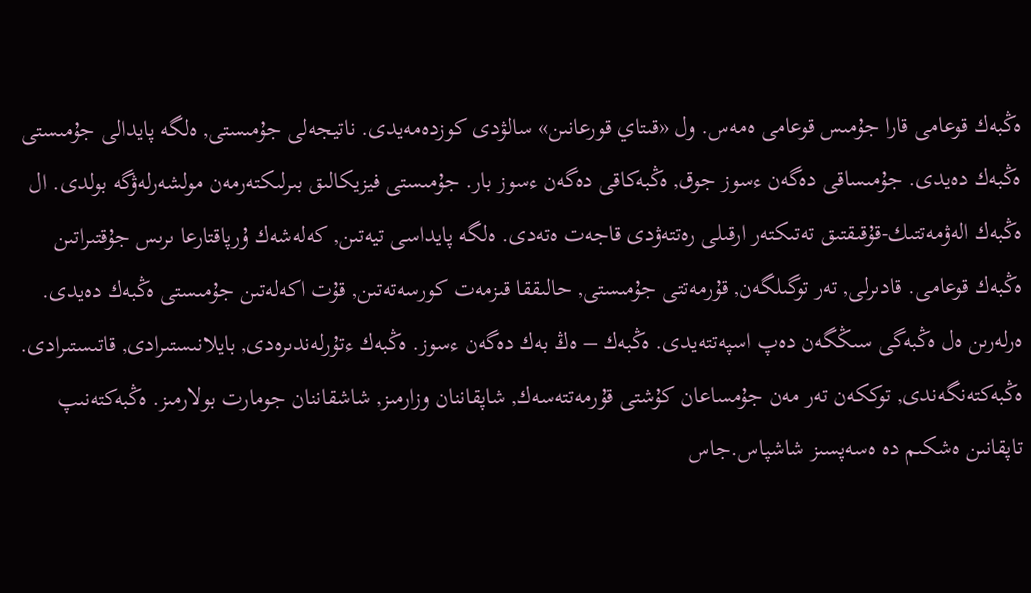ەڭبەك قوعامى قارا جۇمىس قوعامى ەمەس. ول «قىتاي قورعانىن» سالۋدى كوزدەمەيدى. ناتيجەلى جۇمىستى, ەلگە پايدالى جۇمىستى ەڭبەك دەيدى. جۇمىساقى دەگەن ءسوز جوق, ەڭبەكاقى دەگەن ءسوز بار. جۇمىستى فيزيكالىق بىرلىكتەرمەن مولشەرلەۋگە بولدى. ال ەڭبەك الەۋمەتتىك-قۇقىقتىق تەتىكتەر ارقىلى رەتتەۋدى قاجەت ەتەدى. ەلگە پايداسى تيەتىن, كەلەشەك ۇرپاقتارعا ىرىس جۇقتىراتىن ەڭبەك قوعامى. قادىرلى, تەر توگىلگەن, قۇرمەتتى جۇمىستى, حالىققا قىزمەت كورسەتەتىن, قۇت اكەلەتىن جۇمىستى ەڭبەك دەيدى. ەرلەرىن ەل ەڭبەگى سىڭگەن دەپ اسپەتتەيدى. ەڭبەك – ەڭ بەك دەگەن ءسوز. ەڭبەك ءتۇرلەندىرەدى, بايلانىستىرادى, قاتىستىرادى. ەڭبەكتەنگەندى, توككەن تەر مەن جۇمساعان كۇشتى قۇرمەتتەسەك, شاپقاننان وزارمىز, شاشقاننان جومارت بولارمىز. ەڭبەكتەنىپ تاپقانىن ەشكىم دە ەسەپسىز شاشپاس.جاس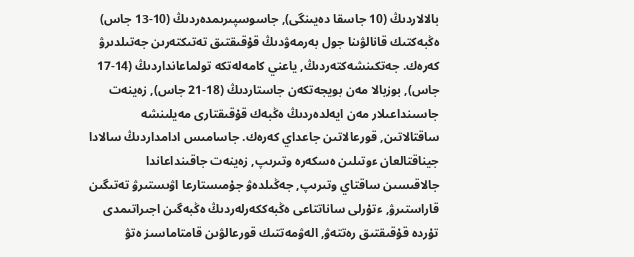بالالاردىڭ (10 جاسقا دەيىنگى), جاسوسپىرىمدەردىڭ (10-13 جاس) ەڭبەكتىك قانالۋىنا جول بەرمەۋدىڭ قۇقىقتىق تەتىكتەرىن جەتىلدىرۋ كەرەك. جەتكىنشەكتەردىڭ, ياعني كامەلەتكە تولماعانداردىڭ (14-17 جاس), بوزبالا مەن بويجەتكەن جاستاردىڭ (18-21 جاس), زەينەت جاسىنداعىلار مەن ايەلدەردىڭ ەڭبەك قۇقىقتارى مەيلىنشە ساقتالاتىن, قورعالاتىن جاعداي كەرەك. جاسامىس ادامداردىڭ سالادا جيناقتالعان ءوتىلىن ەسكەرە وتىرىپ, زەينەت جاقىنداعاندا جالاقىسىن ساقتاي وتىرىپ, جەڭىلدەۋ جۇمىستارعا اۋىستىرۋ تەتىگىن قاراستىرۋ, ءتۇرلى ساناتتاعى ەڭبەككەرلەردىڭ ەڭبەگىن اجىراتىمدى تۇردە قۇقىقتىق رەتتەۋ, الەۋمەتتىك قورعالۋىن قامتاماسىز ەتۋ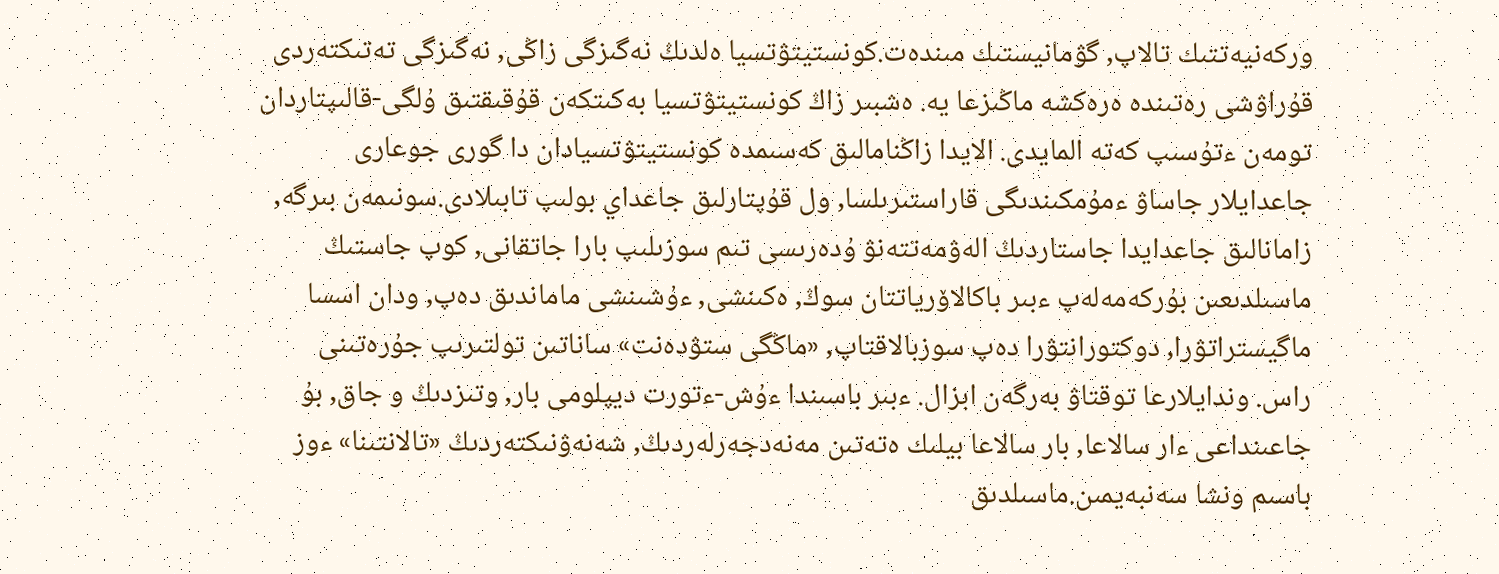وركەنيەتتىك تالاپ, گۋمانيستىك مىندەت.كونستيتۋتسيا ەلدىڭ نەگىزگى زاڭى, نەگىزگى تەتىكتەردى قۇراۋشى رەتىندە ەرەكشە ماڭىزعا يە. ەشبىر زاڭ كونستيتۋتسيا بەكىتكەن قۇقىقتىق ۇلگى-قالىپتاردان تومەن ءتۇسىپ كەتە المايدى. الايدا زاڭنامالىق كەسىمدە كونستيتۋتسيادان دا گورى جوعارى جاعدايلار جاساۋ ءمۇمكىندىگى قاراستىرىلسا, ول قۇپتارلىق جاعداي بولىپ تابىلادى.سونىمەن بىرگە, زامانالىق جاعدايدا جاستاردىڭ الەۋمەتتەنۋ ۇدەرىسى تىم سوزىلىپ بارا جاتقانى, كوپ جاستىڭ ماسىلدىعىن بۇركەمەلەپ ءبىر باكالاۆرياتتان سوڭ, ەكىنشى, ءۇشىنشى ماماندىق دەپ, ودان اسسا ماگيستراتۋرا, دوكتورانتۋرا دەپ سوزبالاقتاپ, «ماڭگى ستۋدەنت» ساناتىن تولتىرىپ جۇرەتىنى راس. وندايلارعا توقتاۋ بەرگەن ابزال. ءبىر باسىندا ءۇش-ءتورت ديپلومى بار, وتىزدىڭ و جاق, بۇ جاعىنداعى ءار سالاعا, بار سالاعا بيلىك ەتەتىن مەنەدجەرلەردىڭ, شەنەۋنىكتەردىڭ «تالانتىنا» ءوز باسىم ونشا سەنبەيمىن.ماسىلدىق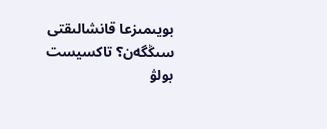بويىمىزعا قانشالىقتى سىڭگەن؟ تاكسيست بولۋ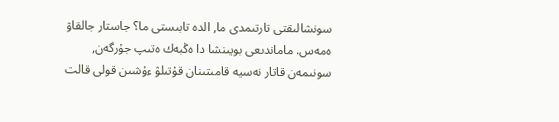سونشالىقتى تارتىمدى ما, الدە تابىستى ما؟ جاستار جالقاۋ ەمەس. ماماندىعى بويىنشا دا ەڭبەك ەتىپ جۇرگەن, سونىمەن قاتار نەسيە قامىتىنان قۇتىلۋ ءۇشىن قولى قالت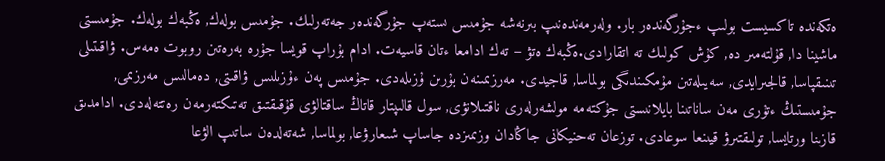ەتكەندە تاكسيست بولىپ ءجۇرگەندەر بار. ولەرمەندەنىپ بىرنەشە جۇمىس ىستەپ جۇرگەندەر جەتەرلىك. جۇمىس بولەك, ەڭبەك بولەك. جۇمىستى ماشينا دا, قۇلتەمىر دە, كۇش كولىك تە اتقارادى.ەڭبەك ەتۋ – تەك ادامعا ءتان قاسيەت. ادام بۇراپ قويسا جۇرە بەرەتىن روبوت ەمەس. ۋاقىتىلى تىنىقپاسا, قالجىرايدى, سەيىلەتىن مۇمكىندىگى بولماسا, قاجيدى. مەرزىمىنەن بۇرىن ۇزىلەدى. جۇمىس پەن ءۇزىلىس ۋاقىتى, دەمالىس مەرزىمى, جۇمىستىڭ ءتۇرى مەن ساناتىنا بايلانىستى جۇكتەمە مولشەرلەرى ناقتىلانۋى, سول قالىپتار قاتاڭ ساقتالۋى قۇقىقتىق تەتىكتەرمەن رەتتەلەدى. ادامدىق قازىنا ورتايسا, تولىقتىرۋ قيىنعا سوعادى. توزعان تەحنيكانى جاڭادان وزىمىزدە جاساپ شىعارۋعا, بولماسا, شەتەلدەن ساتىپ الۋعا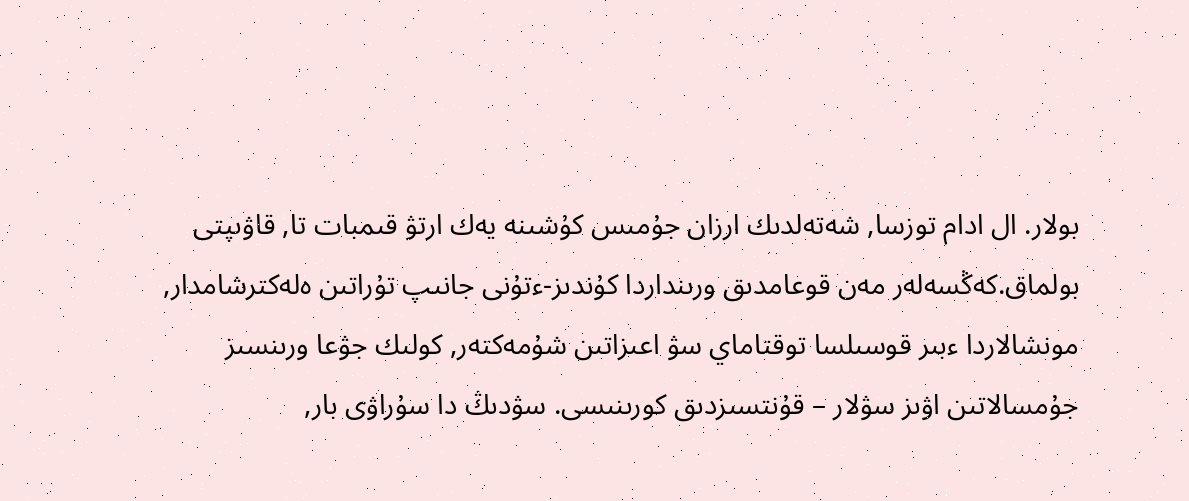بولار. ال ادام توزسا, شەتەلدىك ارزان جۇمىس كۇشىنە يەك ارتۋ قىمبات تا, قاۋىپتى بولماق.كەڭسەلەر مەن قوعامدىق ورىنداردا كۇندىز-ءتۇنى جانىپ تۇراتىن ەلەكترشامدار, مونشالاردا ءبىر قوسىلسا توقتاماي سۋ اعىزاتىن شۇمەكتەر, كولىك جۋعا ورىنسىز جۇمسالاتىن اۋىز سۋلار – قۇنتسىزدىق كورىنىسى. سۋدىڭ دا سۇراۋى بار,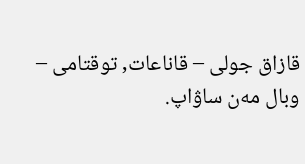قازاق جولى – قاناعات, توقتامى – وبال مەن ساۋاپ.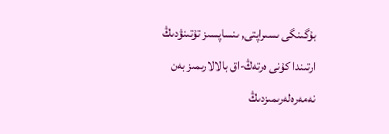بۇگىنگى ىسىراپتى, ىنساپسىز تۇتىنۋدىڭ ارتىندا كۇنى ەرتەڭ-اق بالالارىمىز بەن نەمەرەلەرىمىزدىڭ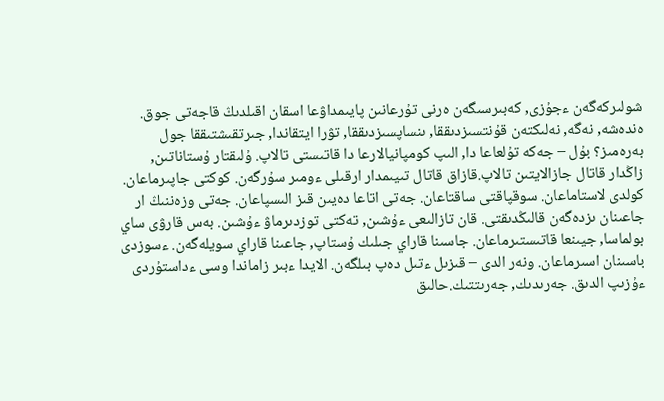شولىركەگەن ءجۇزى, كەبىرسىگەن ەرنى تۇرعانىن پايىمداۋعا اسقان اقىلدىڭ قاجەتى جوق. ەندەشە, نەگە, نەلىكتەن قۇنتسىزدىققا, ىنساپسىزدىققا, تۋرا ايتقاندا, جىرتقىشتىققا جول بەرەمىز؟ بۇل – جەكە تۇلعاعا دا, الىپ كومپانيالارعا دا قاتىستى تالاپ. ۇلىقتار ۇستاناتىن, زاڭدار قاتال جازالايتىن تالاپ.قازاق قاتال تىيىمدار ارقىلى ءومىر سۇرگەن. كوكتى جاپىرماعان. كولدى لاستاماعان. سوقپاقتى ساقتاعان. جەتى اتاعا دەيىن قىز الىسپاعان. جەتى وزەننىڭ ار جاعىنان ىزدەگەن قالىڭدىقتى. قان تازالىعى ءۇشىن, تەكتى توزدىرماۋ ءۇشىن. بەس قارۋى ساي بولماسا, جيىنعا قاتىستىرماعان. جاسىنا قاراي جىلىك ۇستاپ, جاعىنا قاراي سويلەگەن. ءسوزدى باسىنان اسىرماعان. ونەر الدى – قىزىل ءتىل دەپ بىلگەن. الايدا ءبىر زاماندا وسى ءداستۇردى ءۇزىپ الدىق. جەرىدىك, جەرىتتىك.حالىق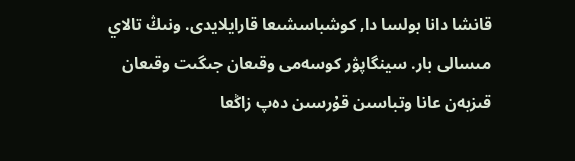قانشا دانا بولسا دا, كوشباسشىعا قارايلايدى. ونىڭ تالاي مىسالى بار. سينگاپۋر كوسەمى وقىعان جىگىت وقىعان قىزبەن عانا وتباسىن قۇرسىن دەپ زاڭعا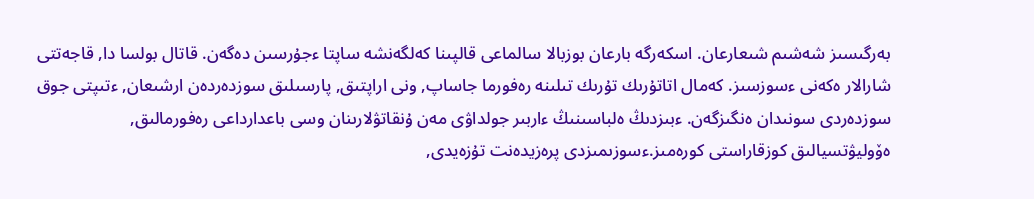بەرگىسىز شەشىم شىعارعان. اسكەرگە بارعان بوزبالا سالماعى قالپىنا كەلگەنشە ساپتا ءجۇرسىن دەگەن. قاتال بولسا دا, قاجەتتى شارالار ەكەنى ءسوزسىز. كەمال اتاتۇرىك تۇرىك تىلىنە رەفورما جاساپ, ونى اراپتىق, پارسىلىق سوزدەردەن ارشىعان, ءتىپتى جوق سوزدەردى سونىدان ەنگىزگەن. ءبىزدىڭ ەلباسىنىڭ ءاربىر جولداۋى مەن ۇنقاتۋلارىنان وسى باعدارداعى رەفورمالىق, ەۆوليۋتسيالىق كوزقاراستى كورەمىز.ءسوزىمىزدى پرەزيدەنت تۇزەيدى,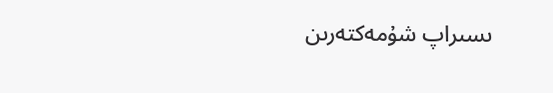ىسىراپ شۇمەكتەرىن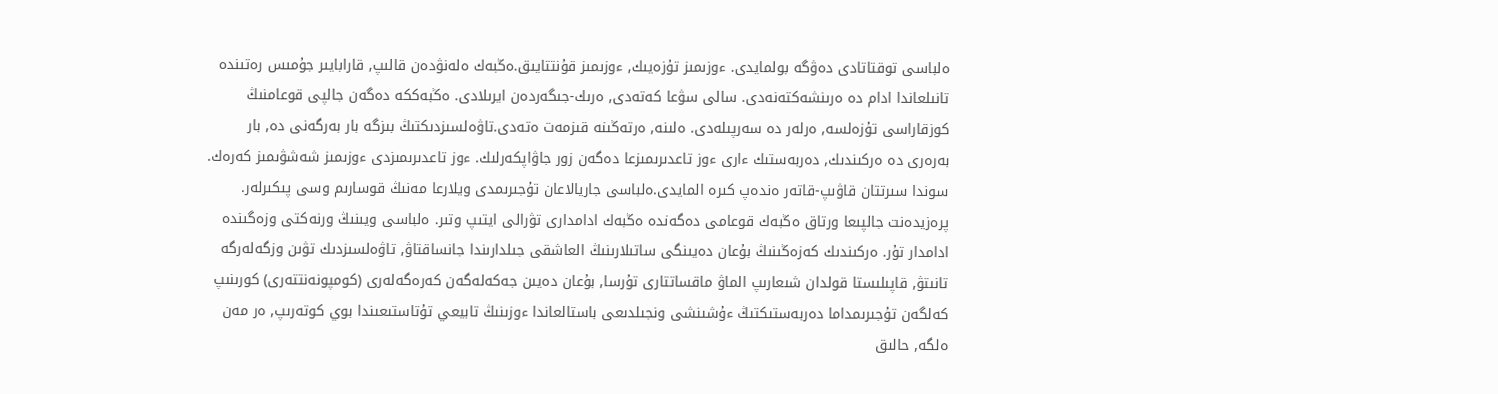ەلباسى توقتاتادى دەۋگە بولمايدى. ءوزىمىز تۇزەيىك, ءوزىمىز قۇنتتايىق.ەڭبەك ەلەنۋدەن قالىپ, قارابايىر جۇمىس رەتىندە تانىلعاندا ادام دە ەرىنشەكتەنەدى. سالى سۋعا كەتەدى, ەرىك-جىگەردەن ايرىلادى. ەڭبەككە دەگەن جالپى قوعامنىڭ كوزقاراسى تۇزەلسە, ەرلەر دە سەرپىلەدى. ەلىنە, ەرتەڭىنە قىزمەت ەتەدى.تاۋەلسىزدىكتىڭ بىزگە بار بەرگەنى دە, بار بەرەرى دە ەركىندىك, دەربەستىك ءارى ءوز تاعدىرىمىزعا دەگەن زور جاۋاپكەرلىك. ءوز تاعدىرىمىزدى ءوزىمىز شەشۋىمىز كەرەك. سوندا سىرتتان قاۋىپ-قاتەر ەندەپ كىرە المايدى.ەلباسى جاريالاعان تۇجىرىمدى ويلارعا مەنىڭ قوسارىم وسى پىكىرلەر. پرەزيدەنت جالپىعا ورتاق ەڭبەك قوعامى دەگەندە ەڭبەك ادامدارى تۋرالى ايتىپ وتىر. ەلباسى ويىنىڭ ورنەكتى وزەگىندە ادامدار تۇر. ەركىندىك كەزەڭىنىڭ بۇعان دەيىنگى ساتىلارىنىڭ العاشقى جىلدارىندا جانساقتاۋ, تاۋەلسىزدىك تۋىن وزگەلەرگە تانىتۋ, قاپىلىستا قولدان شىعارىپ الماۋ ماقساتتارى تۇرسا, بۇعان دەيىن جەكەلەگەن كەرەگەلەرى (كومپونەنتتەرى) كورىنىپ كەلگەن تۇجىرىمداما دەربەستىكتىڭ ءۇشىنشى ونجىلدىعى باستالعاندا ءوزىنىڭ تابيعي تۇتاستىعىندا بوي كوتەرىپ, ەر مەن ەلگە, حالىق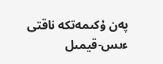پەن ۇكىمەتكە ناقتى ءىس-قيمىل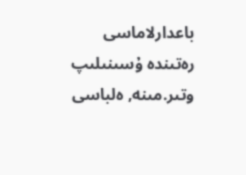باعدارلاماسى رەتىندە ۇسىنىلىپ وتىر.مىنە, ەلباسى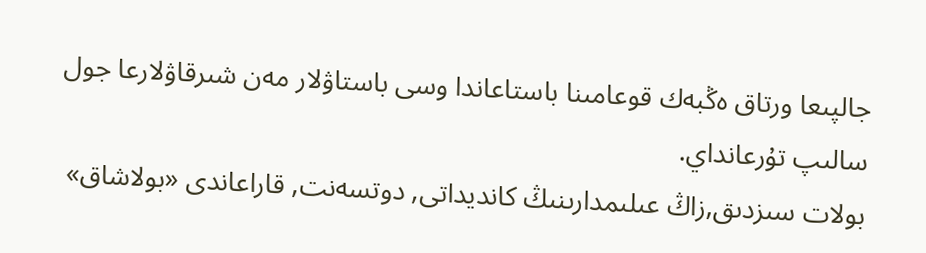جالپىعا ورتاق ەڭبەك قوعامىنا باستاعاندا وسى باستاۋلار مەن شىرقاۋلارعا جول سالىپ تۇرعانداي.
بولات سىزدىق,زاڭ عىلىمدارىنىڭ كانديداتى, دوتسەنت, قاراعاندى «بولاشاق»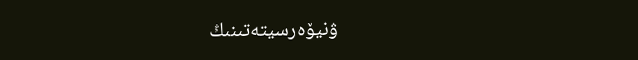ۋنيۆەرسيتەتىنىڭ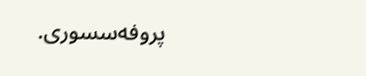پروفەسسورى.